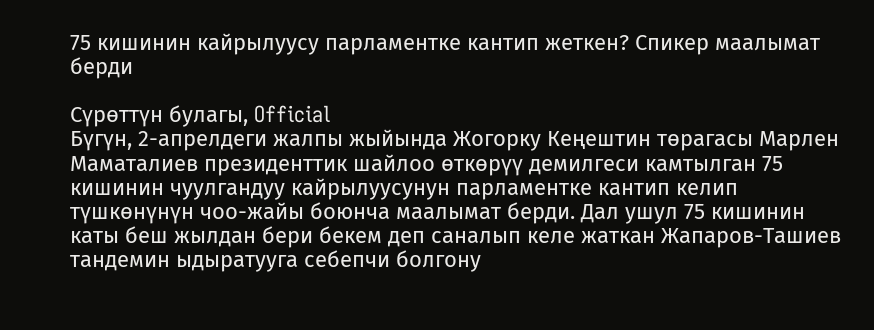75 кишинин кайрылуусу парламентке кантип жеткен? Спикер маалымат берди

Сүрөттүн булагы, Official
Бүгүн, 2-апрелдеги жалпы жыйында Жогорку Кеңештин төрагасы Марлен Маматалиев президенттик шайлоо өткөрүү демилгеси камтылган 75 кишинин чуулгандуу кайрылуусунун парламентке кантип келип түшкөнүнүн чоо-жайы боюнча маалымат берди. Дал ушул 75 кишинин каты беш жылдан бери бекем деп саналып келе жаткан Жапаров-Ташиев тандемин ыдыратууга себепчи болгону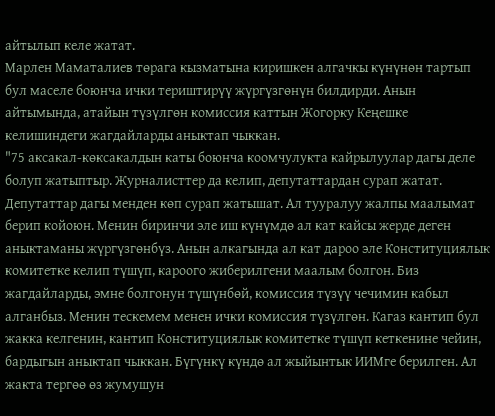айтылып келе жатат.
Марлен Маматалиев төрага кызматына киришкен алгачкы күнүнөн тартып бул маселе боюнча ички териштирүү жүргүзгөнүн билдирди. Анын айтымында, атайын түзүлгөн комиссия каттын Жогорку Кеңешке келишиндеги жагдайларды аныктап чыккан.
"75 аксакал-көксакалдын каты боюнча коомчулукта кайрылуулар дагы деле болуп жатыптыр. Журналисттер да келип, депутаттардан сурап жатат. Депутаттар дагы менден көп сурап жатышат. Ал тууралуу жалпы маалымат берип койоюн. Менин биринчи эле иш күнүмдө ал кат кайсы жерде деген аныктаманы жүргүзгөнбүз. Анын алкагында ал кат дароо эле Конституциялык комитетке келип түшүп, кароого жиберилгени маалым болгон. Биз жагдайларды, эмне болгонун түшүнбөй, комиссия түзүү чечимин кабыл алганбыз. Менин тескемем менен ички комиссия түзүлгөн. Кагаз кантип бул жакка келгенин, кантип Конституциялык комитетке түшүп кеткенине чейин, бардыгын аныктап чыккан. Бүгүнкү күндө ал жыйынтык ИИМге берилген. Ал жакта тергөө өз жумушун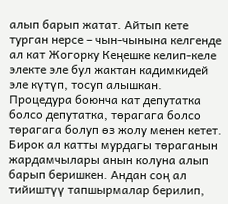алып барып жатат. Айтып кете турган нерсе – чын-чынына келгенде ал кат Жогорку Кеңешке келип-келе электе эле бул жактан кадимкидей эле күтүп, тосуп алышкан. Процедура боюнча кат депутатка болсо депутатка, төрагага болсо төрагага болуп өз жолу менен кетет. Бирок ал катты мурдагы төраганын жардамчылары анын колуна алып барып беришкен. Андан соң ал тийиштүү тапшырмалар берилип,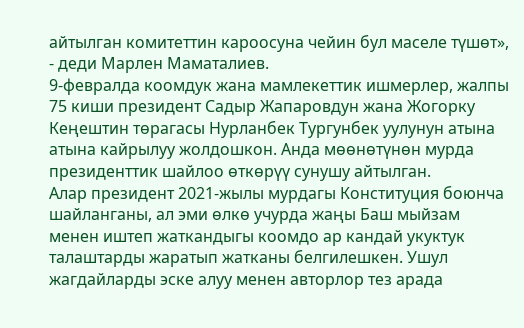айтылган комитеттин кароосуна чейин бул маселе түшөт», - деди Марлен Маматалиев.
9-февралда коомдук жана мамлекеттик ишмерлер, жалпы 75 киши президент Садыр Жапаровдун жана Жогорку Кеңештин төрагасы Нурланбек Тургунбек уулунун атына атына кайрылуу жолдошкон. Анда мөөнөтүнөн мурда президенттик шайлоо өткөрүү сунушу айтылган.
Алар президент 2021-жылы мурдагы Конституция боюнча шайланганы, ал эми өлкө учурда жаңы Баш мыйзам менен иштеп жаткандыгы коомдо ар кандай укуктук талаштарды жаратып жатканы белгилешкен. Ушул жагдайларды эске алуу менен авторлор тез арада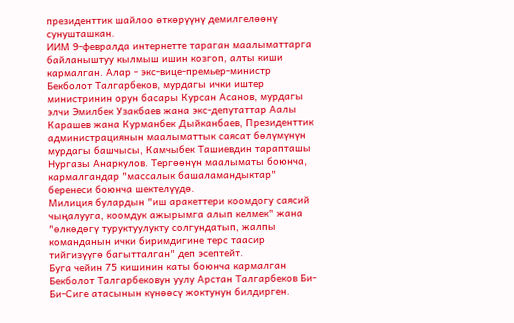президенттик шайлоо өткөрүүнү демилгелөөнү сунушташкан.
ИИМ 9-февралда интернетте тараган маалыматтарга байланыштуу кылмыш ишин козгоп, алты киши кармалган. Алар - экс-вице-премьер-министр Бекболот Талгарбеков, мурдагы ички иштер министринин орун басары Курсан Асанов, мурдагы элчи Эмилбек Узакбаев жана экс-депутаттар Аалы Карашев жана Курманбек Дыйканбаев, Президенттик администрациянын маалыматтык саясат бөлүмүнүн мурдагы башчысы, Камчыбек Ташиевдин тарапташы Нургазы Анаркулов. Тергөөнүн маалыматы боюнча, кармалгандар "массалык башаламандыктар" беренеси боюнча шектелүүдө.
Милиция булардын "иш аракеттери коомдогу саясий чыңалууга, коомдук ажырымга алып келмек" жана "өлкөдөгү туруктуулукту солгундатып, жалпы команданын ички биримдигине терс таасир тийгизүүгө багытталган" деп эсептейт.
Буга чейин 75 кишинин каты боюнча кармалган Бекболот Талгарбековун уулу Арстан Талгарбеков Би-Би-Сиге атасынын күнөөсү жоктунун билдирген.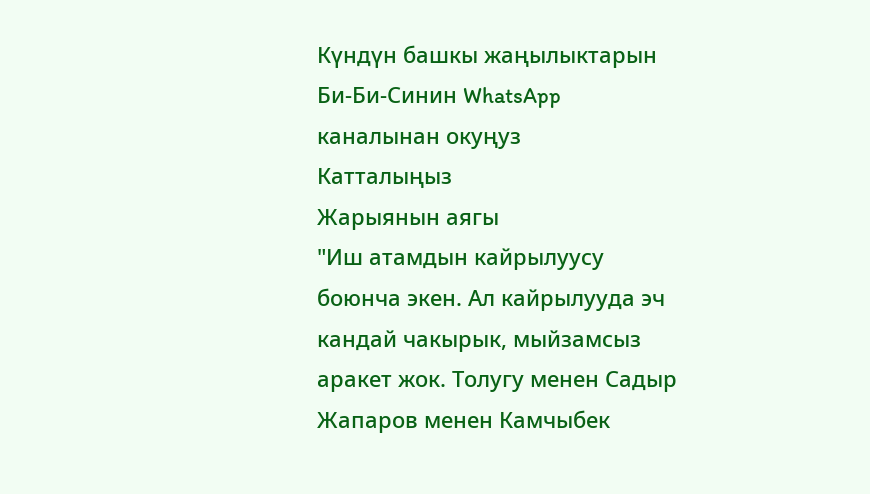Күндүн башкы жаңылыктарын Би-Би-Синин WhatsApp каналынан окуңуз
Катталыңыз
Жарыянын аягы
"Иш атамдын кайрылуусу боюнча экен. Ал кайрылууда эч кандай чакырык, мыйзамсыз аракет жок. Толугу менен Садыр Жапаров менен Камчыбек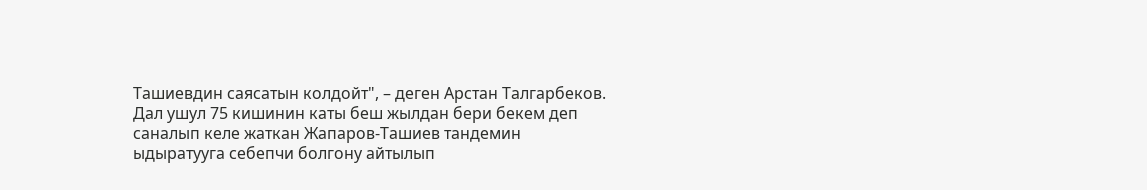Ташиевдин саясатын колдойт", – деген Арстан Талгарбеков.
Дал ушул 75 кишинин каты беш жылдан бери бекем деп саналып келе жаткан Жапаров-Ташиев тандемин ыдыратууга себепчи болгону айтылып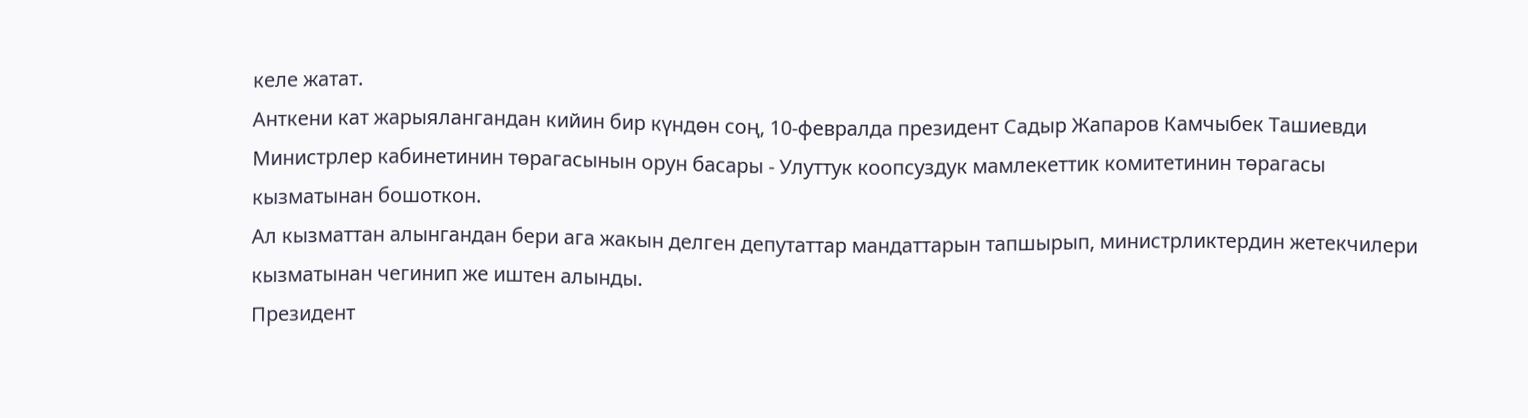келе жатат.
Анткени кат жарыялангандан кийин бир күндөн соң, 10-февралда президент Садыр Жапаров Камчыбек Ташиевди Министрлер кабинетинин төрагасынын орун басары - Улуттук коопсуздук мамлекеттик комитетинин төрагасы кызматынан бошоткон.
Ал кызматтан алынгандан бери ага жакын делген депутаттар мандаттарын тапшырып, министрликтердин жетекчилери кызматынан чегинип же иштен алынды.
Президент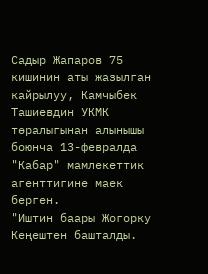Садыр Жапаров 75 кишинин аты жазылган кайрылуу, Камчыбек Ташиевдин УКМК төралыгынан алынышы боюнча 13-февралда "Кабар" мамлекеттик агенттигине маек берген.
"Иштин баары Жогорку Кеңештен башталды.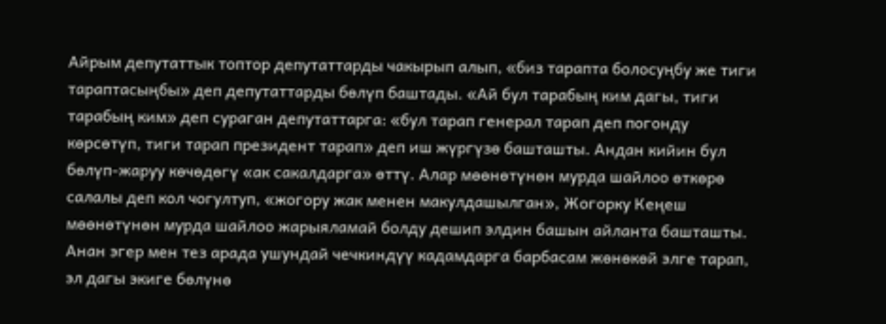Айрым депутаттык топтор депутаттарды чакырып алып, «биз тарапта болосуңбу же тиги тараптасыңбы» деп депутаттарды бөлүп баштады. «Ай бул тарабың ким дагы, тиги тарабың ким» деп сураган депутаттарга: «бул тарап генерал тарап деп погонду көрсөтүп, тиги тарап президент тарап» деп иш жүргүзө башташты. Андан кийин бул бөлүп-жаруу көчөдөгү «ак сакалдарга» өттү. Алар мөөнөтүнөн мурда шайлоо өткөрө салалы деп кол чогултуп, «жогору жак менен макулдашылган», Жогорку Кеңеш мөөнөтүнөн мурда шайлоо жарыяламай болду дешип элдин башын айланта башташты. Анан эгер мен тез арада ушундай чечкиндүү кадамдарга барбасам жөнөкөй элге тарап, эл дагы экиге бөлүнө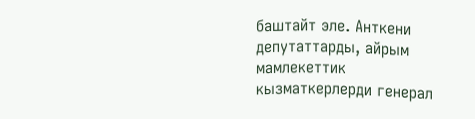баштайт эле. Анткени депутаттарды, айрым мамлекеттик кызматкерлерди генерал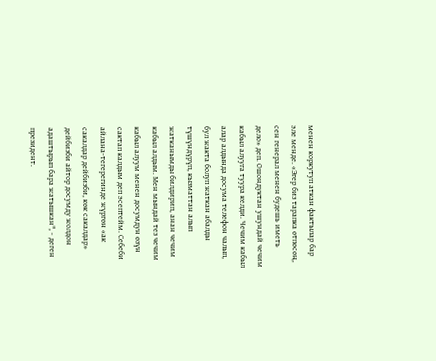менен коркутуп аткан фактылар бар эле менде. «Эгер биз тарапка өтпөсөң, сен генерал менен будешь иметь дело» деп. Ошондуктан ушундай чечим кабыл алууга туура келди. Чечим кабыл алар алдында досума телефон чалып, бул жакта болуп жаткан абалды түшүндүрүп, кызматтан алып жатканымды билдирип, анан чечим кабыл алдым. Мен мындай тез чечим кабыл алуум менен досумдун өзүн сактап калдым деп эсептейм. Себеби айлана-тегерегинде жүргөн «ак сакалдар дейбизби, көк сакалдар» дейбизби айтор досумду жолдон адаштырып бара жатышкан", - деген президент.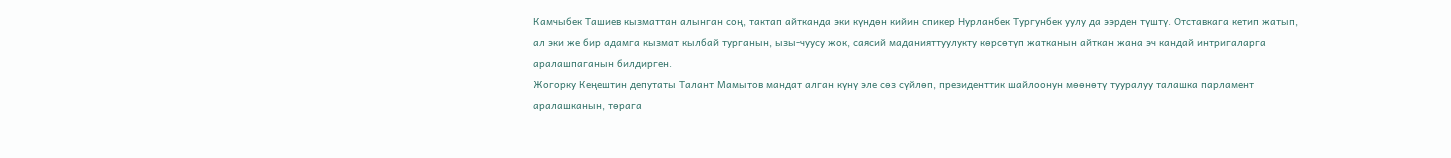Камчыбек Ташиев кызматтан алынган соң, тактап айтканда эки күндөн кийин спикер Нурланбек Тургунбек уулу да ээрден түштү. Отставкага кетип жатып, ал эки же бир адамга кызмат кылбай турганын, ызы-чуусу жок, саясий маданияттуулукту көрсөтүп жатканын айткан жана эч кандай интригаларга аралашпаганын билдирген.
Жогорку Кеңештин депутаты Талант Мамытов мандат алган күнү эле сөз сүйлөп, президенттик шайлоонун мөөнөтү тууралуу талашка парламент аралашканын, төрага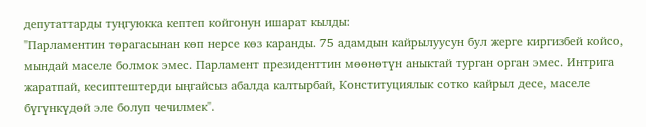депутаттарды туңгуюкка кептеп койгонун ишарат кылды:
"Парламентин төрагасынан көп нерсе көз каранды. 75 адамдын кайрылуусун бул жерге киргизбей койсо, мындай маселе болмок эмес. Парламент президенттин мөөнөтүн аныктай турган орган эмес. Интрига жаратпай, кесиптештерди ыңгайсыз абалда калтырбай, Конституциялык сотко кайрыл десе, маселе бүгүнкүдөй эле болуп чечилмек".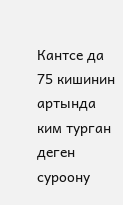Кантсе да 75 кишинин артында ким турган деген суроону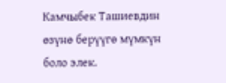Камчыбек Ташиевдин өзүнө берүүгө мүмкүн боло элек.